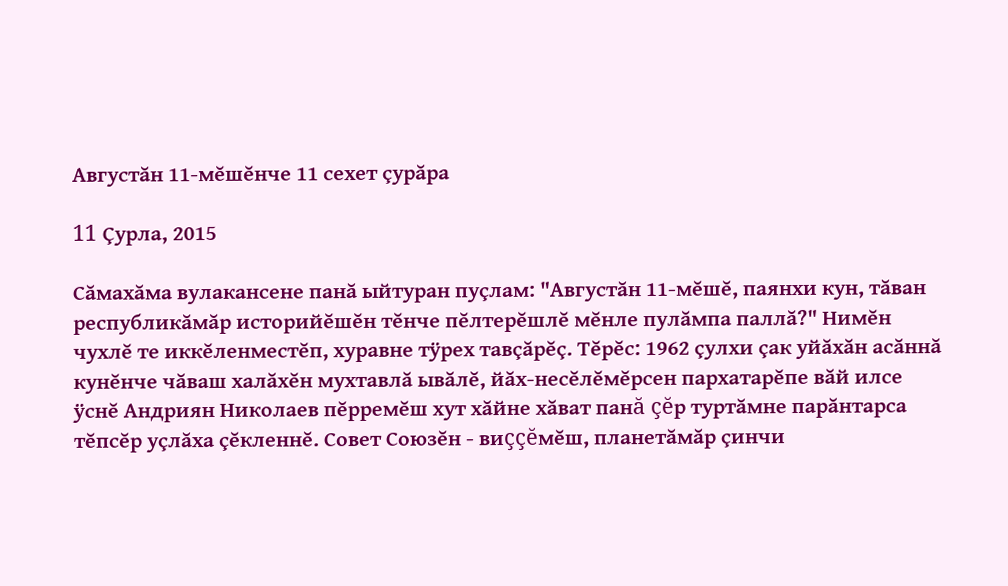Августăн 11-мĕшĕнче 11 сехет çурăра

11 Çурла, 2015

Сăмахăма вулакансене панă ыйтуран пуçлам: "Августăн 11-мĕшĕ, паянхи кун, тăван республикăмăр историйĕшĕн тĕнче пĕлтерĕшлĕ мĕнле пулăмпа паллă?" Нимĕн чухлĕ те иккĕленместĕп, хуравне тÿрех тавçăрĕç. Тĕрĕс: 1962 çулхи çак уйăхăн асăннă кунĕнче чăваш халăхĕн мухтавлă ывăлĕ, йăх-несĕлĕмĕрсен пархатарĕпе вăй илсе ÿснĕ Андриян Николаев пĕрремĕш хут хăйне хăват панă çĕр туртăмне парăнтарса тĕпсĕр уçлăха çĕкленнĕ. Совет Союзĕн - виççĕмĕш, планетăмăр çинчи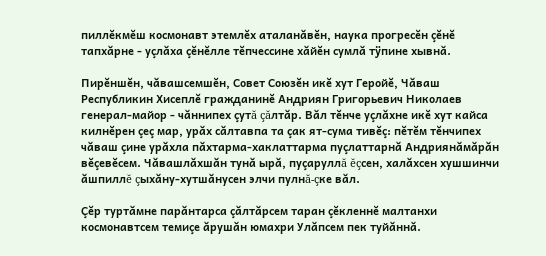пиллĕкмĕш космонавт этемлĕх аталанăвĕн, наука прогресĕн çĕнĕ тапхăрне - уçлăха çĕнĕлле тĕпчессине хăйĕн сумлă тÿпине хывнă.

Пирĕншĕн, чăвашсемшĕн, Совет Союзĕн икĕ хут Геройĕ, Чăваш Республикин Хисеплĕ гражданинĕ Андриян Григорьевич Николаев генерал-майор - чăннипех çутă çăлтăр. Вăл тĕнче уçлăхне икĕ хут кайса килнĕрен çеç мар, урăх сăлтавпа та çак ят-сума тивĕç: пĕтĕм тĕнчипех чăваш çине урăхла пăхтарма-хаклаттарма пуçлаттарнă Андриянăмăрăн вĕçевĕсем. Чăвашлăхшăн тунă ырă, пуçаруллă ĕçсен, халăхсен хушшинчи ăшпиллĕ çыхăну-хутшăнусен элчи пулнă-çке вăл.

Çĕр туртăмне парăнтарса çăлтăрсем таран çĕкленнĕ малтанхи космонавтсем темиçе ăрушăн юмахри Улăпсем пек туйăннă.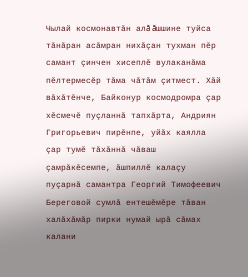Чылай космонавтăн алă ăшшине туйса тăнăран асăмран нихăçан тухман пĕр самант çинчен хисеплĕ вулаканăма пĕлтермесĕр тăма чăтăм çитмест. Хăй вăхăтĕнче, Байконур космодромра çар хĕсмечĕ пуçланнă тапхăрта, Андриян Григорьевич пирĕнпе, уйăх каялла çар тумĕ тăхăннă чăваш çамрăкĕсемпе, ăшпиллĕ калаçу пуçарнă самантра Георгий Тимофеевич Береговой сумлă ентешĕмĕре тăван халăхăмăр пирки нумай ырă сăмах калани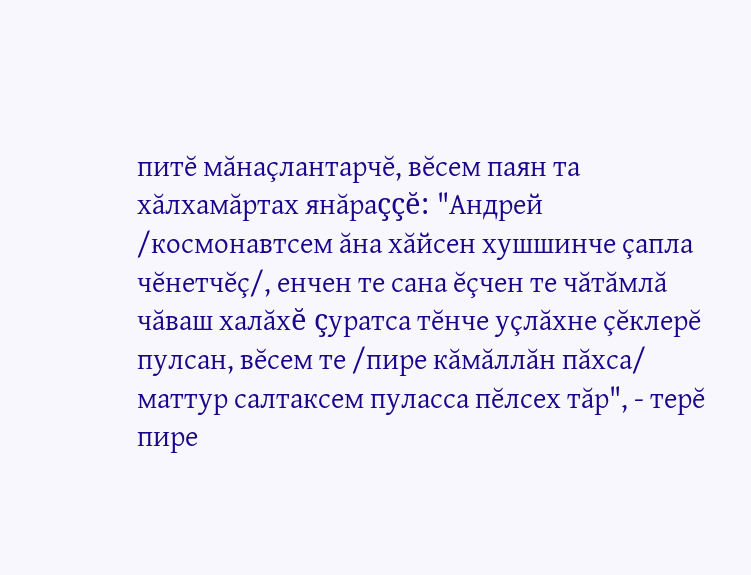питĕ мăнаçлантарчĕ, вĕсем паян та хăлхамăртах янăраççĕ: "Андрей /космонавтсем ăна хăйсен хушшинче çапла чĕнетчĕç/, енчен те сана ĕçчен те чăтăмлă чăваш халăхĕ çуратса тĕнче уçлăхне çĕклерĕ пулсан, вĕсем те /пире кăмăллăн пăхса/ маттур салтаксем пуласса пĕлсех тăр", - терĕ пире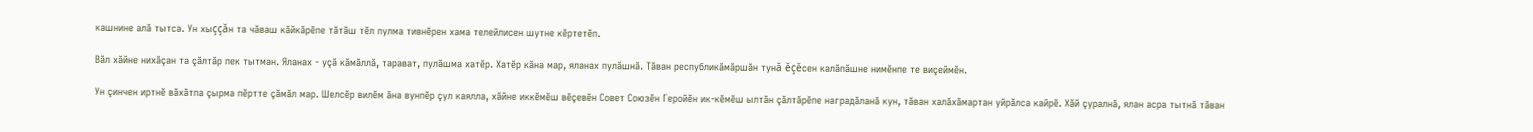кашнине алă тытса. Ун хыççăн та чăваш кăйкăрĕпе тăтăш тĕл пулма тивнĕрен хама телейлисен шутне кĕртетĕп.

Вăл хăйне нихăçан та çăлтăр пек тытман. Яланах - уçă кăмăллă, тарават, пулăшма хатĕр. Хатĕр кăна мар, яланах пулăшнă. Тăван республикăмăршăн тунă ĕçĕсен калăпăшне нимĕнпе те виçеймĕн.

Ун çинчен иртнĕ вăхăтпа çырма пĕртте çăмăл мар. Шелсĕр вилĕм ăна вунпĕр çул каялла, хăйне иккĕмĕш вĕçевĕн Совет Союзĕн Геройĕн ик-кĕмĕш ылтăн çăлтăрĕпе наградăланă кун, тăван халăхăмартан уйрăлса кайрĕ. Хăй çуралнă, ялан асра тытнă тăван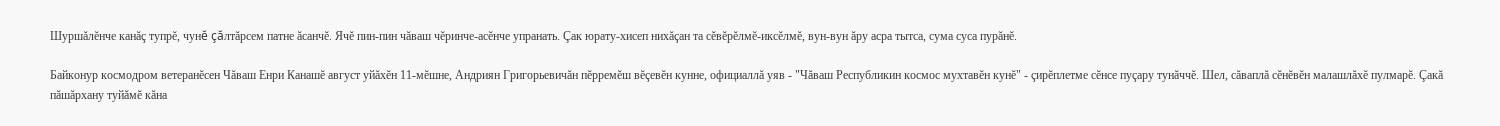Шуршăлĕнче канăç тупрĕ, чунĕ çăлтăрсем патне ăсанчĕ. Ячĕ пин-пин чăваш чĕринче-асĕнче упранать. Çак юрату-хисеп нихăçан та сĕвĕрĕлмĕ-иксĕлмĕ, вун-вун ăру асра тытса, сума суса пурăнĕ.

Байконур космодром ветеранĕсен Чăваш Енри Канашĕ август уйăхĕн 11-мĕшне, Андриян Григорьевичăн пĕрремĕш вĕçевĕн кунне, официаллă уяв - "Чăваш Республикин космос мухтавĕн кунĕ" - çирĕплетме сĕнсе пуçару тунăччĕ. Шел, сăваплă сĕнĕвĕн малашлăхĕ пулмарĕ. Çакă пăшăрхану туйăмĕ кăна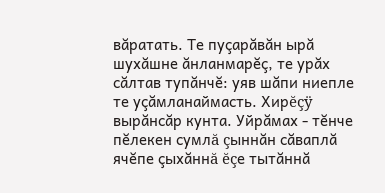вăратать. Те пуçарăвăн ырă шухăшне ăнланмарĕç, те урăх сăлтав тупăнчĕ: уяв шăпи ниепле те уçăмланаймасть. Хирĕçÿ вырăнсăр кунта. Уйрăмах - тĕнче пĕлекен сумлă çыннăн сăваплă ячĕпе çыхăннă ĕçе тытăннă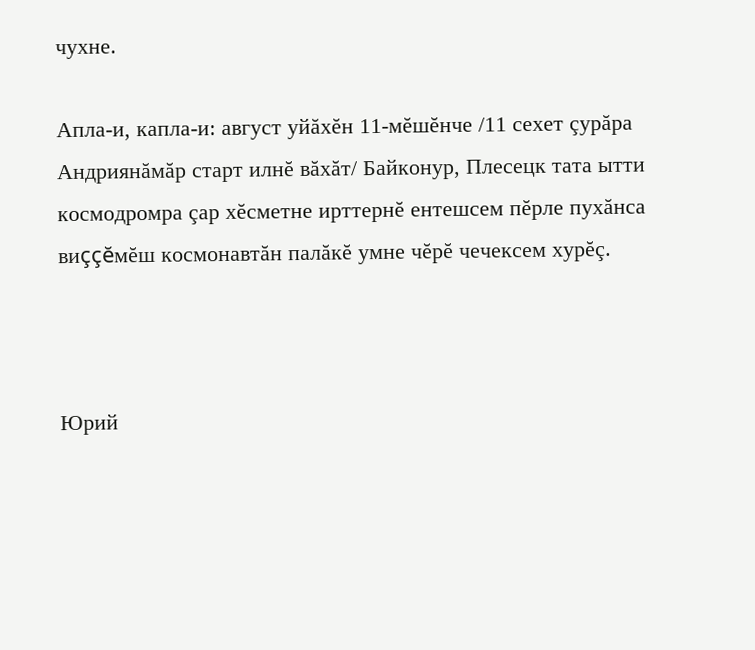чухне.

Апла-и, капла-и: август уйăхĕн 11-мĕшĕнче /11 сехет çурăра Андриянăмăр старт илнĕ вăхăт/ Байконур, Плесецк тата ытти космодромра çар хĕсметне ирттернĕ ентешсем пĕрле пухăнса виççĕмĕш космонавтăн палăкĕ умне чĕрĕ чечексем хурĕç.



Юрий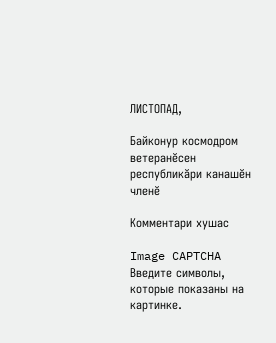ЛИСТОПАД,

Байконур космодром ветеранĕсен республикăри канашĕн членĕ

Комментари хушас

Image CAPTCHA
Введите символы, которые показаны на картинке.